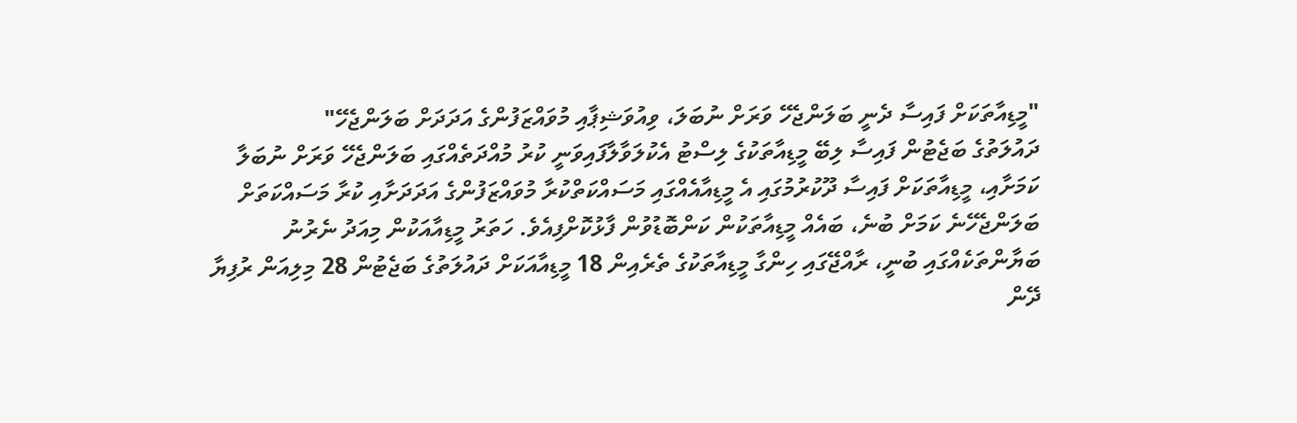"މީޑިއާތަކަށް ފައިސާ ދެނީ ބަލަންޖެހޭ ވަރަށް ނުބަލަ، ވިއުވަޝިޕާއި މުވައްޒަފުންގެ އަދަދަށް ބަލަންޖެހޭ"
ދައުލަތުގެ ބަޖެޓުން ފައިސާ ލިބޭ މީޑިއާތަކުގެ ލިސްޓު އެކުލަވާލާފައިވަނީ ކުރު މުއްދަތެއްގައި ބަލަންޖެހޭ ވަރަށް ނުބަލާ ކަމަށާއި، މީޑިއާތަކަށް ފައިސާ ދޫކުރުމުގައި އެ މީޑިއާއެއްގައި މަސައްކަތްކުރާ މުވައްޒަފުންގެ އަދަދަށާއި ކުރާ މަސައްކަތަށް ބަލަންޖެހޭނެ ކަމަށް ބުނެ، ބައެއް މީޑިއާތަކުން ކަންބޮޑުވުން ފާޅުކޮށްފިއެވެ. ހަތަރު މީޑިއާއަކުން މިއަދު ނެރުނު ބަޔާންތަކެއްގައި ބުނީ، ރާއްޖޭގައި ހިންގާ މީޑިއާތަކުގެ ތެރެއިން 18 މީޑިއާއަކަށް ދައުލަތުގެ ބަޖެޓުން 28 މިލިއަން ރުފިޔާ ދޭން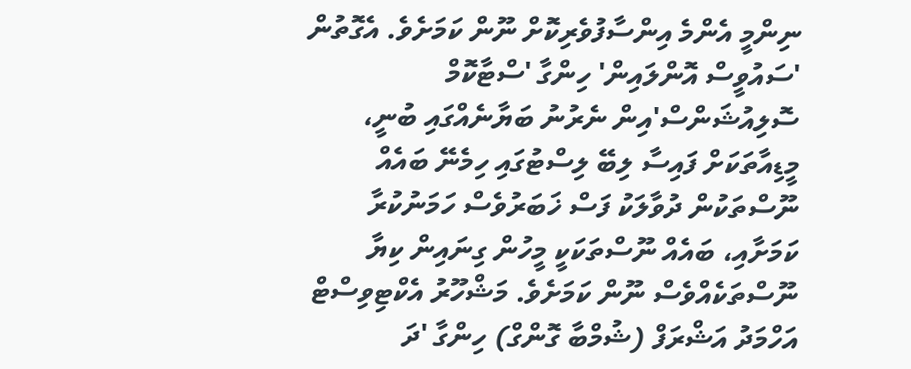ނިންމީ އެންމެ އިންސާފުވެރިކޮށް ނޫން ކަމަށެވެ. އެގޮތުން 'ސައުވީސް އޮންލައިން' ހިންގާ 'ސްޓާކޮމް ސޮލިއުޝަންސް'އިން ނެރުނު ބަޔާނެއްގައި ބުނީ، މީޑިއާތަކަށް ފައިސާ ލިބޭ ލިސްޓުގައި ހިމެނޭ ބައެއް ނޫސްތަކުން ދުވާލަކު ފަސް ޚަބަރުވެސް ހަމަނުކުރާ ކަމަށާއި، ބައެއް ނޫސްތަކަކީ މީހުން ގިނައިން ކިޔާ ނޫސްތަކެއްވެސް ނޫން ކަމަށެވެ. މަޝްހޫރު އެކްޓިވިސްޓް އަހްމަދު އަޝްރަފް (ޝުމްބާ ގޮންގް) ހިންގާ 'ދަ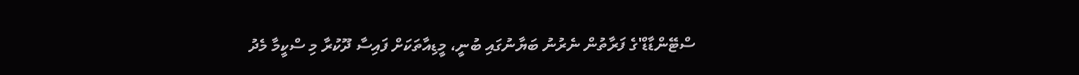ސްޓޭންޑާޑް'ގެ ފަރާތުން ނެރުނު ބަޔާނުގައި ބުނީ، މީޑިއާތަކަށް ފައިސާ ދޫކުރާ މި ސްކީމާ މެދު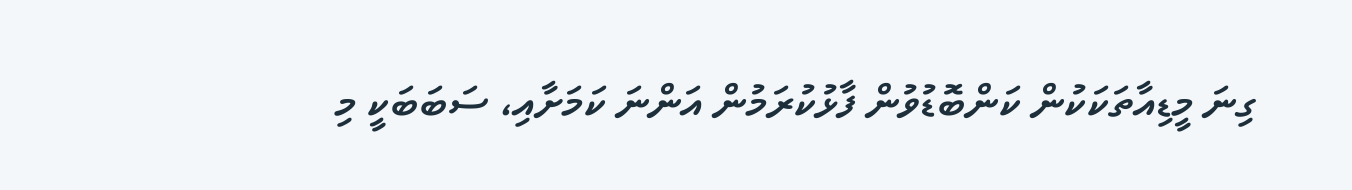ގިނަ މީޑިއާތަކަކުން ކަންބޮޑުވުން ފާޅުކުރަމުން އަންނަ ކަމަށާއި، ސަބަބަކީ މި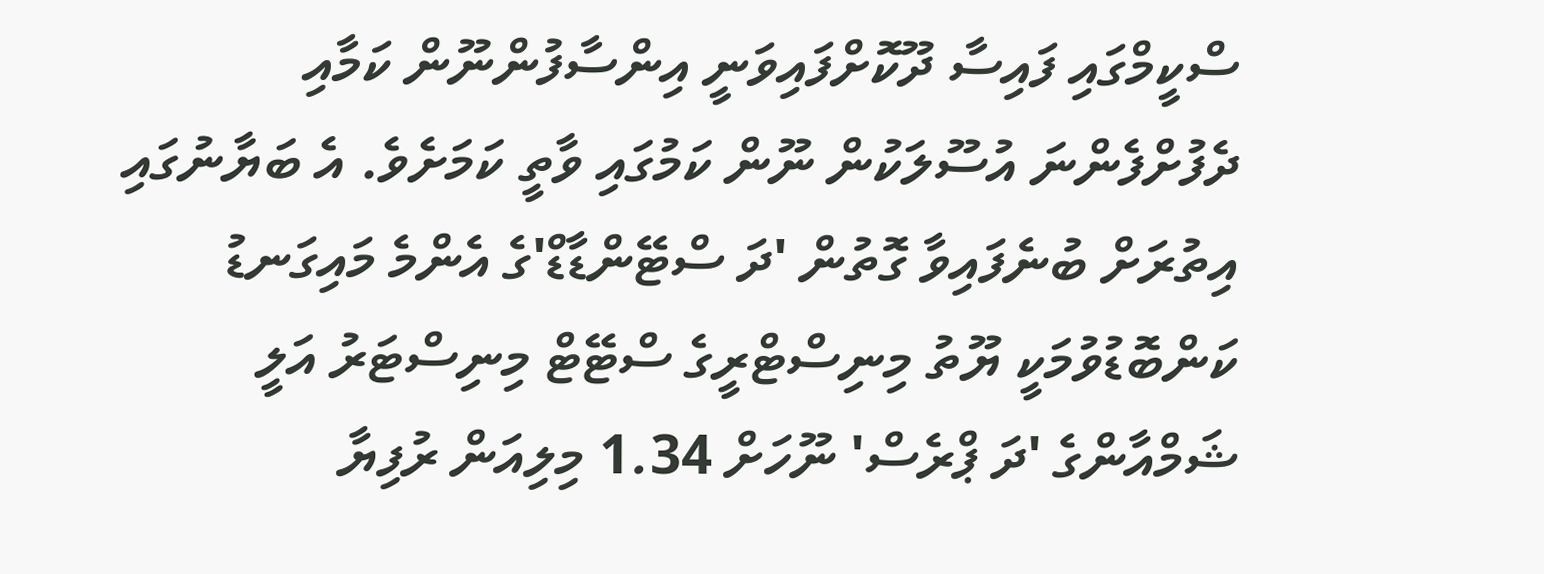ސްކީމްގައި ފައިސާ ދޫކޮށްފައިވަނީ އިންސާފުންނޫން ކަމާއި ދެފުށްފެންނަ އުސޫލަކުން ނޫން ކަމުގައި ވާތީ ކަމަށެވެ. އެ ބަޔާނުގައި އިތުރަށް ބުނެފައިވާ ގޮތުން 'ދަ ސްޓޭންޑާޑް'ގެ އެންމެ މައިގަނޑު ކަންބޮޑުވުމަކީ ޔޫތު މިނިސްޓްރީގެ ސްޓޭޓް މިނިސްޓަރު އަލީ ޝަމްއާންގެ 'ދަ ޕްރެސް' ނޫހަށް 1.34 މިލިއަން ރުފިޔާ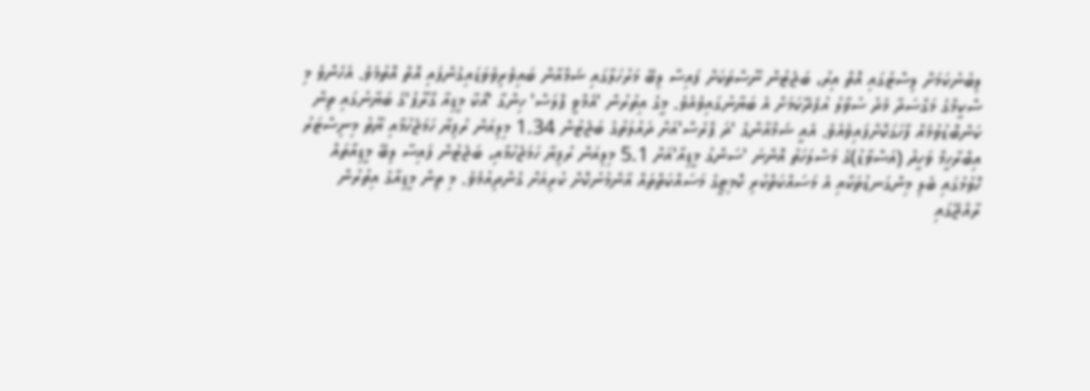ލިބުނުކަމަށް ލިސްޓުގައި އޮތް އިރު، ބަޖެޓުން ނޫސްތަކަށް ފައިސާ ލިބޭ މަރުހަލާގައި ޝަމްއާން ބައިވެރިވެވަޑައިގެންފައި އޮތް އޮތުމެވެ. އެހެންވެ މި ސްކީމްގެ މަގްސަދާ މެދު ސުވާލު އުފެދޭކަމަށް އެ ބަޔާނުގައިވެއެވެ. މީގެ އިތުރުން 'އެމްވީ ޕްލަސް' ހިންގާ 'އޯކާ މީޑިއާ ގްރޫޕު'ގެ ބަޔާނުގައި ތިން ކަންބޮޑުވުމެއް ފާހަގަކޮށްފައިވެއެވެ. އެއީ ޝަމްއާންގެ 'ދަ ޕްރެސް'އަށް ދައުލަތުގެ ބަޖެޓުން 1.34 މިލިއަން ރުފިޔާ ހަމަޖެހުމާއި ޔޫތު މިނިސްޓަރު އިބްރާހީމް ވަހީދު (އަސްވާޑު)ގެ މަސްލަހަތު އޮންނަ 'ސަންގު މީޑިއާ'އަށް 5.1 މިލިއަން ރުފިޔާ ހަމަޖެހުމާއި، ބަޖެޓުން ފައިސާ ލިބޭ މީޑިއާތައް ހޮވުމުގައި ބެލި މިންގަނޑުތަކާއި އެ މަސައްކަތްކުރި ކޮމިޓީގެ މަސައްކަތްތައް އާންމުނުކޮށް ކުރިއަށް ގެންދިއުމެވެ. މި ތިން މީޑިއާގެ އިތުރުން ރާއްޖޭގައި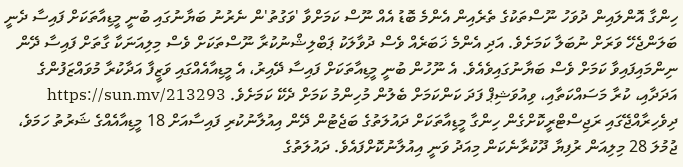ހިންގާ އޮންލައިން ދުވަހު ނޫސްތަކުގެ ތެރެއިން އެންމެ ބޮޑު އެއް ނޫސް ކަމަށްވާ 'ވަގުތު'ން ނެރުނު ބަޔާނުގައި ބުނީ މީޑިއާތަކަށް ފައިސާ ދެނީ ބަލަންޖެހޭ ވަރަށް ނުބަލާ ކަމަށެވެ. އަދި އެންމެ ޚަބަރެއް ވެސް ދުވާލަކު ޕަބްލިޝްނުކުރާ ނޫސްތަކަށް ވެސް މިލިއަނަކާ ގާތަށް ފައިސާ ދޭން ނިންމައިފައިވާ ކަމަށް ވެސް ބަޔާނުގައިވެއެވެ. އެ ނޫހުން ބުނީ މީޑިއާތަކަށް ފައިސާ ދޭއިރު، އެ މީޑިއާއެއްގައި ވަޒީފާ އަދާކުރާ މުވައްޒަފުންގެ އަދަދާއި، ކުރާ މަސައްކަތާއި، ވިއުވަޝިޕް ފަދަ ކަންކަމަށް ބެލުން މުހިންމު ކަމަށް ދެކޭ ކަމަށެވެ. https://sun.mv/213293 ދިވެހިރާއްޖޭގައި ރަޖިސްޓްރީކޮށްގެން ހިންގާ މީޑިއާތަކަށް ދައުލަތުގެ ބަޖެޓުން ދޭން އިއުލާނުކުރި ފައިސާއަށް 18 މީޑިއާއެއްގެ ޝަރުތު ހަމަވެ، ޖުމުލަ 28 މިލިއަން ރުފިޔާ ދޫކުރާނެކަން މިއަދު ވަނީ އިއުލާނުކޮށްފައެވެ. ދައުލަތުގެ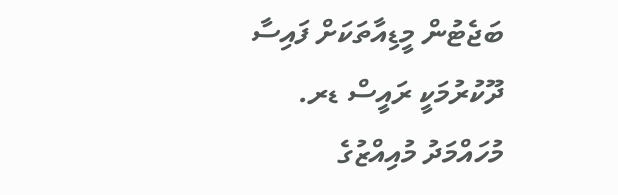ބަޖެޓުން މީޑިއާތަކަށް ފައިސާ ދޫކުރުމަކީ ރައީސް ޑރ. މުހައްމަދު މުއިއްޒުގެ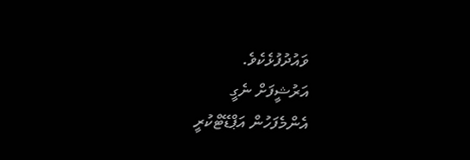ވައުދުފުޅެކެވެ.
އަރުޝީފަށް ނެގީ
އެންމެފަހުން އަޕްޑޭޓްކުރީ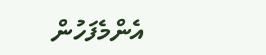އެންމެފަހުން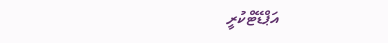އަޕްޑޭޓްކުރީ